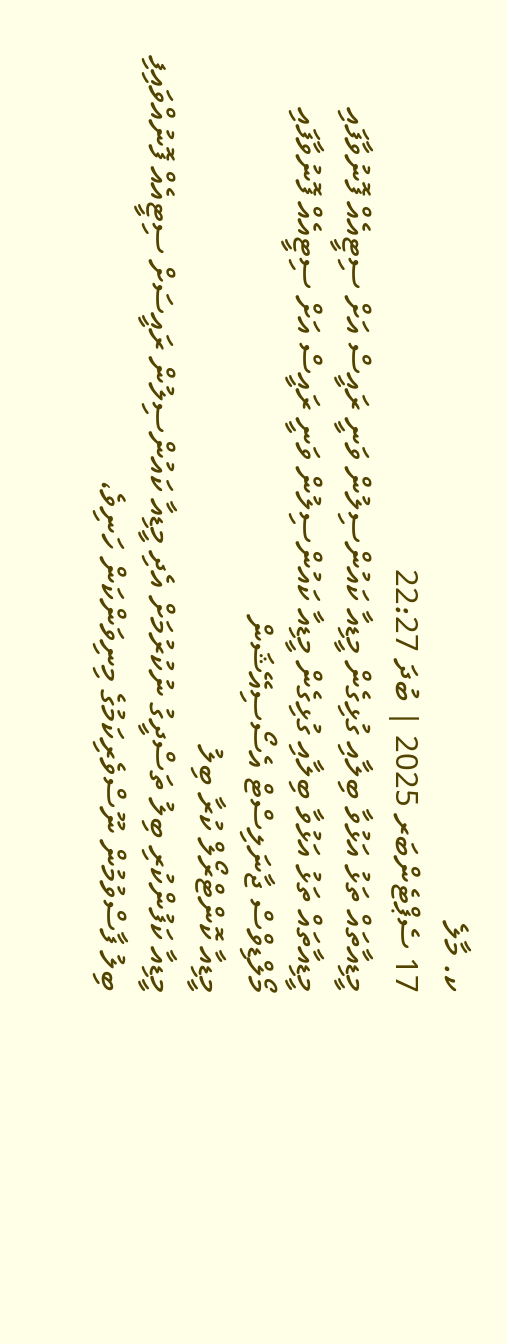ކ. މާލެ
17 ސެޕްޓެންބަރ 2025 | ބުދަ 22:27
މީޑިއާތައް ތަޅު އަޅުވާ ބިލާއި ގުޅިގެން މީޑިއާ ކައުންސިލުން ވަނީ ރައީސް އަށް ސިޓީއެއް ފޮނުވާފައި
މީޑިއާތައް ތަޅު އަޅުވާ ބިލާއި ގުޅިގެން މީޑިއާ ކައުންސިލުން ވަނީ ރައީސް އަށް ސިޓީއެއް ފޮނުވާފައި
މޯލްޑިވްސް ޖާނަލިސްޓް އެސޯސިއޭޝަން
މީޑިއާ ކޮންޓްރޯލް ކުރާ ބިލު
މީޑިއާ ކަފުންކުރި ބިލު ތަސްދީގު ނުކުރުމަށް އެދި މީޑިއާ ކައުންސިލުން ރައީސަށް ސިޓީއެއް ފޮނުއްވައިފި
ބިލު ފާސްވުމުން ނޫސްވެރިކަމުގެ މިނިވަންކަން ހަނިވެ،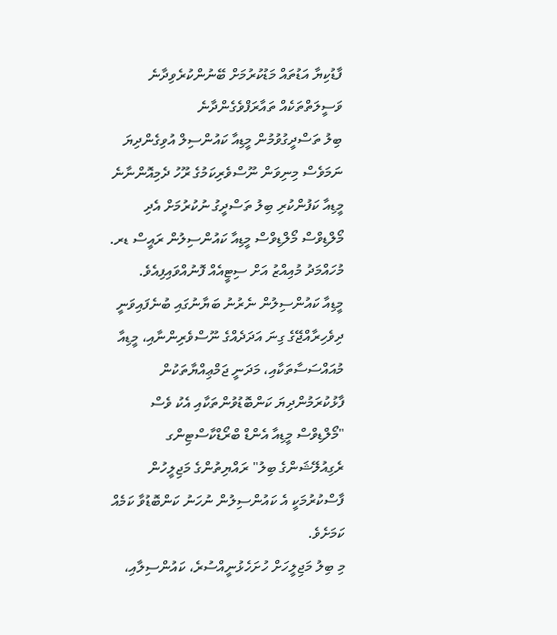ފާޑުކިޔާ އަޑުތައް މަޑުކުރުމަށް ބޭނުންކުރެވިދާނެ ވަސީލަތްތަކެއް ތައާރަފްވެގެންދާނެ
ބިލު ތަސްދީގުވުމުން މީޑިއާ ކައުންސިލް އުވިގެންދިޔަ ނަމަވެސް މިނިވަން ނޫސްވެރިކަމުގެ ރޫހު ދެމިއޮންނާނެ
މީޑިއާ ކަފުންކުރި ބިލު ތަސްދީގު ނުކުރުމަށް އެދި މޯލްޑިވްސް މޯލްޑިވްސް މީޑިއާ ކައުންސިލުން ރައީސް ޑރ. މުހައްމަދު މުއިއްޒު އަށް ސިޓީއެއް ފޮނުއްވައިފިއެވެ.
މީޑިއާ ކައުންސިލުން ނެރުނު ބަޔާނުގައި ބުނެފައިވަނީ ދިވެހިރާއްޖޭގެ ގިނަ އަދަދެއްގެ ނޫސްވެރިންނާއި، މީޑިއާ މުއައްސަސާތަކާއި، މަދަނީ ޖަމްޢިއްޔާތަކުން ފާޅުކުރަމުންދިޔަ ކަންބޮޑުވުންތަކާއި އެކު ވެސް "މޯލްޑިވްސް މީޑިއާ އެންޑް ބްރޯޑްކާސްޓިންގ ރެގިއުލޭޝަންގެ ބިލު" ރައްޔިތުންގެ މަޖިލީހުން ފާސްކުރުމަކީ އެ ކައުންސިލުން ނުހަނު ކަންބޮޑުވާ ކަމެއް ކަމަށެވެ.
މި ބިލު މަޖިލީހަށް ހުށަހެޅުނީއްސުރެ، ކައުންސިލާއި،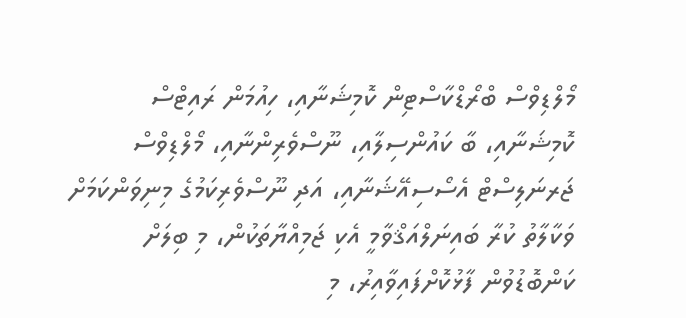މޯލްޑިވްސް ބްރޯޑްކާސްޓިން ކޮމިޝަނާއި، ހިއުމަން ރައިޓްސް ކޮމިޝަނާއި، ބާ ކައުންސިލާއި، ނޫސްވެރިންނާއި، މޯލްޑިވްސް ޖަރނަލިސްޓް އެސޯސިއޭޝަނާއި، އަދި ނޫސްވެރިކަމުގެ މިނިވަންކަމަށް ވަކާލާތު ކުރާ ބައިނަލްއަޤްވާމީ އެކި ޖަމިއްޔާތަކުން، މި ބިލަށް ކަންބޮޑުވުން ފާޅުކޮށްފައިވާއިރު، މި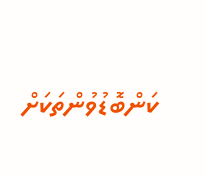ކަންބޮޑުވުންތަކަށް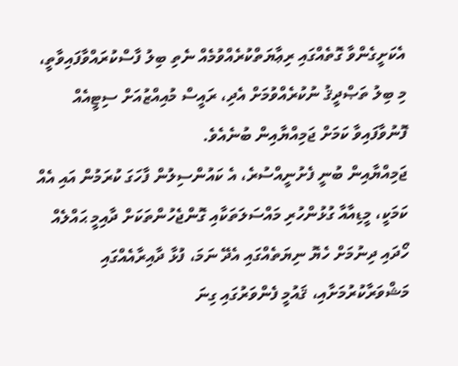އެކަށީގެންވާ ގޮތެއްގައި ރިޢާޔަތްކުރެއްވުމެއް ނެތި ބިލު ފާސްކުރައްވާފައިވާތީ، މި ބިލު ތަޞްދީޤު ނުކުރެއްވުމަށް އެދި، ރައީސް މުއިއްޒުއަށް ސިޓީއެއް ފޮނުވާފައިވާ ކަމަށް ޖަމިއްޔާއިން ބުނެއެވެ.
ޖަމިއްޔާއިން ބުނީ ފެށުނީއްސުރެ، އެ ކައުންސިލުން ފާހަގަ ކުރަމުން އައި އެއް ކަމަކީ، މީޑިއާއާ ގުޅުންހުރި މައްސަލަތަކާއި ގޮންޖެހުންތަކަށް ދާއިމީ ޙައްލެއް ހޯދައި ދިނުމަށް ހެޔޮ ނިޔަތެއްގައި އެދޭ ނަމަ، ފުޅާ ދާއިރާއެއްގައި މަޝްވަރާކުރުމަށާއި، ޤައުމީ ފެންވަރުގައި ގިނަ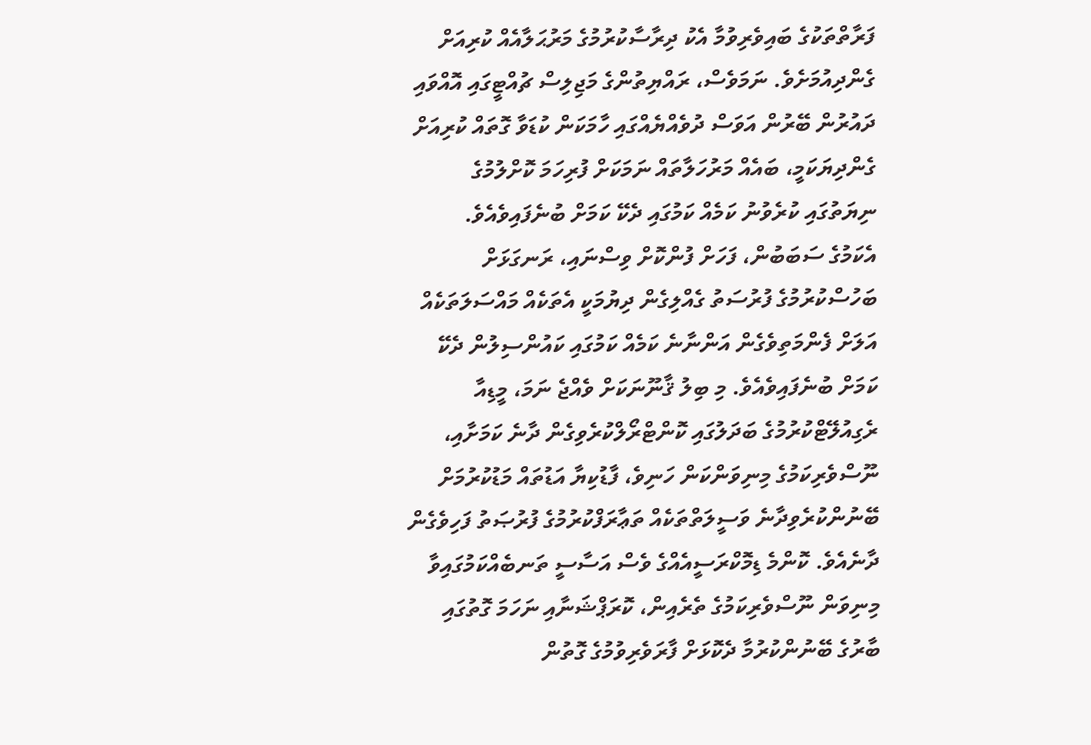ފަރާތްތަކުގެ ބައިވެރިވުމާ އެކު ދިރާސާކުރުމުގެ މަރުޙަލާއެއް ކުރިއަށް ގެންދިއުމަށެވެ. ނަމަވެސް، ރައްޔިތުންގެ މަޖިލިސް ޗުއްޓީގައި އޮއްވައި ދައުރުން ބޭރުން އަވަސް ދުވެއްޔެއްގައި ހާމަކަން ކުޑަވާ ގޮތައް ކުރިއަށް ގެންދިޔަކަމީ، ބައެއް މަރުހަލާތައް ނަމަކަށް ފުރިހަމަ ކޮށްލުމުގެ ނިޔަތުގައި ކުރެވުނު ކަމެއް ކަމުގައި ދެކޭ ކަމަށް ބުނެފައިވެއެވެ.
އެކަމުގެ ސަބަބުން، ފަހަށް ފުންކޮށް ވިސްނައި، ރަނގަޅަށް ބަހުސްކުރުމުގެ ފުރުސަތު ގެއްލިގެން ދިޔުމަކީ އެތަކެއް މައްސަލަތަކެއް އަލަށް ފެންމަތިވެގެން އަންނާނެ ކަމެއް ކަމުގައި ކައުންސިލުން ދެކޭ ކަމަށް ބުނެފައިވެއެވެ. މި ބިލު ޤާނޫނަކަށް ވެއްޖެ ނަމަ، މީޑިއާ ރެގިއުލޭޓްކުރުމުގެ ބަދަލުގައި ކޮންޓްރޯލްކުރެވިގެން ދާނެ ކަމަށާއި، ނޫސްވެރިކަމުގެ މިނިވަންކަން ހަނިވެ، ފާޑުކިޔާ އަޑުތައް މަޑުކުރުމަށް ބޭނުންކުރެވިދާނެ ވަސީލަތްތަކެއް ތަޢާރަފްކުރުމުގެ ފުރުޞަތު ފަހިވެގެން ދާނެއެވެ. ކޮންމެ ޑިމޮކްރަސީއެއްގެ ވެސް އަސާސީ ތަނބެއްކަމުގައިވާ މިނިވަން ނޫސްވެރިކަމުގެ ތެރެއިން، ކޮރަޕްޝަނާއި ނަހަމަ ގޮތުގައި ބާރުގެ ބޭނުންކުރުމާ ދެކޮޅަށް ފާރަވެރިވުމުގެ ގޮތުން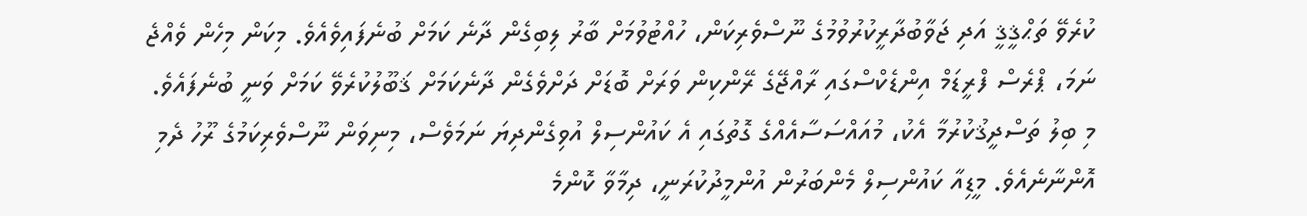ކުރެވޭ ތަޙްޤީޤީ އަދި ޖަވާބުދާރީކުރުވުމުގެ ނޫސްވެރިކަން، ހުއްޓުވުމަށް ބާރު ލިބިގެން ދާނެ ކަމަށް ބުނެފައިވެއެވެ. މިކަން މިހެން ވެއްޖެ ނަމަ، ޕްރެސް ފްރީޑަމް އިންޑެކްސްގައި ރާއްޖޭގެ ރޭންކިން ވަރަށް ބޮޑަށް ދަށްވެގެން ދާނެކަމަށް ޤަބޫލުކުރެވޭ ކަމަށް ވަނީ ބުނެފައެވެ.
މި ބިލު ތަސްދީޤުކުރުމާ އެކު، މުއައްސަސާއެއްގެ ގޮތުގައި އެ ކައުންސިލް އުވިގެންދިޔަ ނަމަވެސް، މިނިވަން ނޫސްވެރިކަމުގެ ރޫހު ދެމި އޮންނާނެއެވެ. މީޑިއާ ކައުންސިލް މެންބަރުން އުންމީދުކުރަނީ، ދިމާވާ ކޮންމެ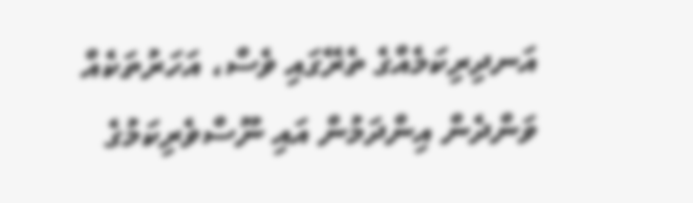އަނދިރިކަމެއްގެ ތެރޭގައި ވެސް، އަހަރުތަކެއް ވަންދެން އިންދަމުން އައި ނޫސްވެރިކަމުގެ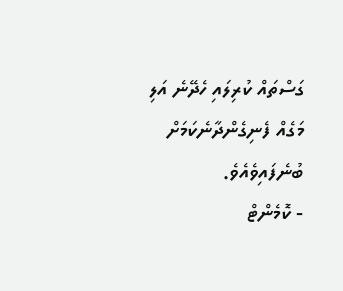ގަސްތައް ކުރިލައި ހެދޭނެ އަލި މަގެއް ފެނިގެންދާނެކަމަށް ބުނެފައިވެއެވެ.
- ކޮމެންޓް